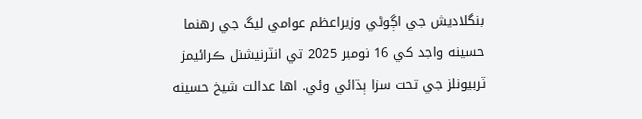بنگلاديش جي اڳوڻي وزيراعظم عوامي ليگ جي رهنما حسينه واجد کي 16 نومبر 2025 تي انٽرنيشنل ڪرائيمز ٽربيونلز جي تحت سزا ٻڌائي وئي. اها عدالت شيخ حسينه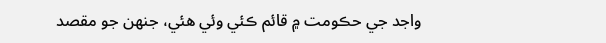واجد جي حڪومت ۾ قائم ڪئي وئي هئي، جنهن جو مقصد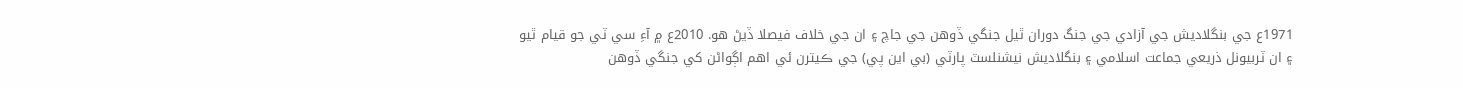1971ع جي بنگلاديش جي آزادي جي جنگ دوران ٿيل جنگي ڏوهن جي جاچ ۽ ان جي خلاف فيصلا ڏيڻ هو. 2010ع ۾ آءِ سي ٽي جو قيام ٿيو ۽ ان ٽربيونل ذريعي جماعت اسلامي ۽ بنگلاديش نيشنلسٽ پارٽي (بي اين پي) جي ڪيترن ئي اهم اڳواڻن کي جنگي ڏوهن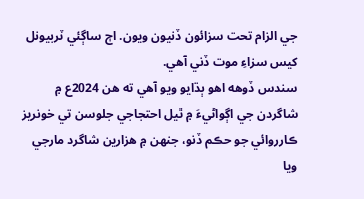جي الزام تحت سزائون ڏنيون ويون. اڄ ساڳئي ٽربيونل کيس سزاءِ موت ڏني آهي.
سندس ڏوهه اهو ٻڌايو ويو آهي ته هن 2024ع ۾ شاگردن جي اڳواڻيءَ ۾ ٿيل احتجاجي جلوسن تي خونريز ڪارروائي جو حڪم ڏنو، جنهن ۾ هزارين شاگرد مارجي ويا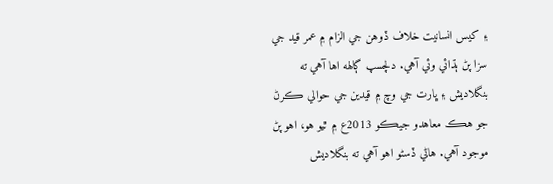۽ کيس انسانيت خلاف ڏوهن جي الزام ۾ عمر قيد جي سزا پڻ ٻڌائي وئي آهي. دلچسپ ڳالهه اها آهي ته بنگلاديش ۽ ڀارت جي وچ ۾ قيدين جي حوالي ڪرڻ جو هڪ معاهدو جيڪو 2013ع ۾ ٿيو هو، اهو پڻ موجود آهي. هاڻي ڏسڻو اهو آهي ته بنگلاديش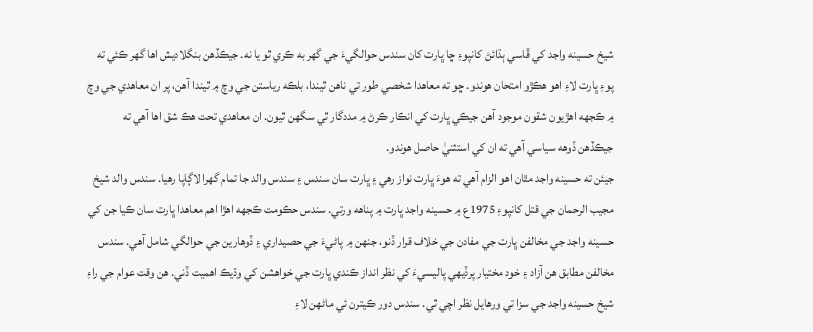شيخ حسينه واجد کي ڦاسي ٻڌائڻ کانپوءِ ڇا ڀارت کان سندس حوالگيءَ جي گهر به ڪري ٿو يا نه. جيڪڏهن بنگلاديش اها گهر ڪئي ته پوءِ ڀارت لاءِ اهو هڪڙو امتحان هوندو. ڇو ته معاهدا شخصي طور تي ناهن ٿيندا، بلڪه رياستن جي وچ ۾ ٿيندا آهن، پر ان معاهدي جي وچ ۾ ڪجهه اهڙيون شقون موجود آهن جيڪي ڀارت کي انڪار ڪرڻ ۾ مددگار ٿي سگهن ٿيون. ان معاهدي تحت هڪ شق اها آهي ته جيڪڏهن ڏوهه سياسي آهي ته ان کي استثنيٰ حاصل هوندو.
جيئن ته حسينه واجد مٿان اهو الزام آهي ته هوءَ ڀارت نواز رهي ۽ ڀارت سان سندس ۽ سندس والد جا تمام گهرا لاڳاپا رهيا. سندس والد شيخ مجيب الرحمان جي قتل کانپوءِ 1975ع ۾ حسينه واجد ڀارت ۾ پناهه ورتي. سندس حڪومت ڪجهه اهڙا اهم معاهدا ڀارت سان ڪيا جن کي حسينه واجد جي مخالفن ڀارت جي مفادن جي خلاف قرار ڏنو، جنهن ۾ پاڻيءَ جي حصيداري ۽ ڏوهارين جي حوالگي شامل آهي. سندس مخالفن مطابق هن آزاد ۽ خود مختيار پرڏيهي پاليسيءَ کي نظر انداز ڪندي ڀارت جي خواهشن کي وڌيڪ اهميت ڏني. هن وقت عوام جي راءِ شيخ حسينه واجد جي سزا تي ورهايل نظر اچي ٿي. سندس دور ڪيترن ئي ماڻهن لاءِ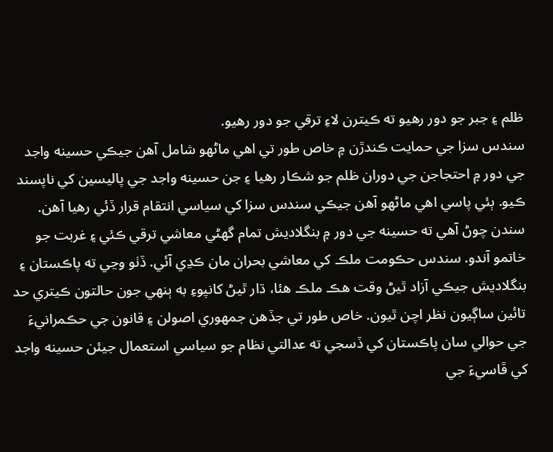ظلم ۽ جبر جو دور رهيو ته ڪيترن لاءِ ترقي جو دور رهيو.
سندس سزا جي حمايت ڪندڙن ۾ خاص طور تي اهي ماڻهو شامل آهن جيڪي حسينه واجد جي دور ۾ احتجاجن جي دوران ظلم جو شڪار رهيا ۽ جن حسينه واجد جي پاليسين کي ناپسند ڪيو. ٻئي پاسي اهي ماڻهو آهن جيڪي سندس سزا کي سياسي انتقام قرار ڏئي رهيا آهن. سندن چوڻ آهي ته حسينه جي دور ۾ بنگلاديش تمام گهڻي معاشي ترقي ڪئي ۽ غربت جو خاتمو آندو. سندس حڪومت ملڪ کي معاشي بحران مان ڪڍي آئي. ڏٺو وڃي ته پاڪستان ۽ بنگلاديش جيڪي آزاد ٿيڻ وقت هڪ ملڪ هئا، ڌار ٿيڻ کانپوءِ به ٻنهي جون حالتون ڪيتري حد تائين ساڳيون نظر اچن ٿيون. خاص طور تي جڏهن جمهوري اصولن ۽ قانون جي حڪمرانيءَ جي حوالي سان پاڪستان کي ڏسجي ته عدالتي نظام جو سياسي استعمال جيئن حسينه واجد کي ڦاسيءَ جي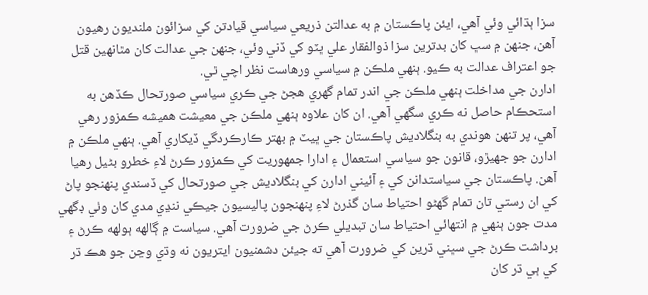سزا ٻڌائي وئي آهي، ايئن پاڪستان ۾ به عدالتن ذريعي سياسي قيادتن کي سزائون ملنديون رهيون آهن، جنهن ۾ سڀ کان بدترين سزا ذوالفقار علي ڀٽو کي ڏني وئي، جنهن جي عدالت کان مٿانهين قتل جو اعتراف عدالت به ڪيو. ٻنهي ملڪن ۾ سياسي ورهاست نظر اچي ٿي.
ادارن جي مداخلت ٻنهي ملڪن جي اندر تمام گهري هجڻ جي ڪري سياسي صورتحال ڪڏهن به استحڪام حاصل نه ڪري سگهي آهي. ان کان علاوه ٻنهي ملڪن جي معيشت هميشه ڪمزور رهي آهي، پر تنهن هوندي به بنگلاديش پاڪستان جي ڀيٽ ۾ بهتر ڪارڪردگي ڏيکاري آهي. ٻنهي ملڪن ۾ ادارن جو جهيڙو، قانون جو سياسي استعمال ۽ ادارا جمهوريت کي ڪمزور ڪرڻ لاءِ خطرو بڻيل رهيا آهن. پاڪستان جي سياستدانن کي ۽ آئيني ادارن کي بنگلاديش جي صورتحال کي ڏسندي پنهنجو پاڻ کي ان رستي تان تمام گهڻو احتياط سان گذرڻ لاءِ پنهنجون پاليسيون جيڪي ننڍي مدي کان وٺي ڊگهي مدت جون ٻنهي ۾ انتهائي احتياط سان تبديلي ڪرڻ جي ضرورت آهي. سياست ۾ ڳالهه ٻولهه ڪرڻ ۽ برداشت ڪرڻ جي سڀني ڌرين کي ضرورت آهي ته جيئن دشمنيون ايتريون نه وڌي وڃن جو هڪ ڌر کي ٻي ڌر کان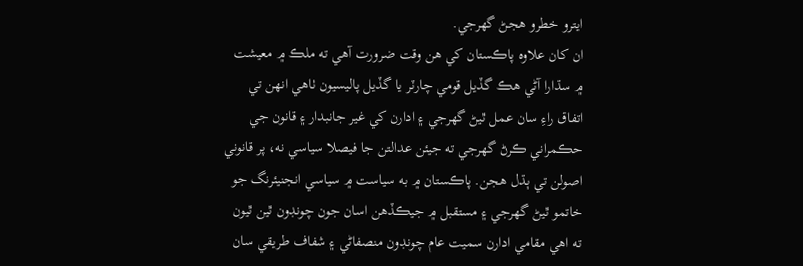ايترو خطرو هجڻ گهرجي.
ان کان علاوه پاڪستان کي هن وقت ضرورت آهي ته ملڪ ۾ معيشت ۾ سڌارا آڻي هڪ گڏيل قومي چارٽر يا گڏيل پاليسيون ٺاهي انهن تي اتفاق راءِ سان عمل ٿيڻ گهرجي ۽ ادارن کي غير جانبدار ۽ قانون جي حڪمراني ڪرڻ گهرجي ته جيئن عدالتن جا فيصلا سياسي نه، پر قانوني اصولن تي ٻڌل هجن. پاڪستان ۾ به سياست ۾ سياسي انجنيئرنگ جو خاتمو ٿيڻ گهرجي ۽ مستقبل ۾ جيڪڏهن اسان جون چونڊون ٿين ٿيون ته اهي مقامي ادارن سميت عام چونڊون منصفاڻي ۽ شفاف طريقي سان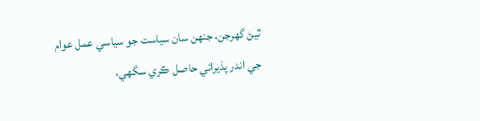ٿيڻ گهرجن، جنهن سان سياست جو سياسي عمل عوام جي اندر پذيرائي حاصل ڪري سگهي،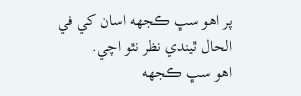پر اهو سڀ ڪجهه اسان کي في الحال ٿيندي نظر نٿو اچي.
اهو سڀ ڪجهه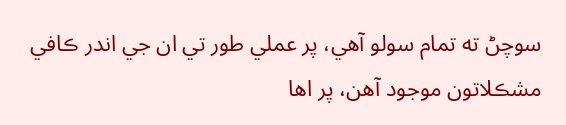سوچڻ ته تمام سولو آهي، پر عملي طور تي ان جي اندر ڪافي مشڪلاتون موجود آهن، پر اها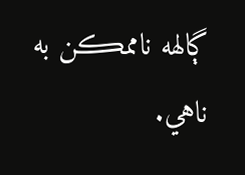ڳالهه ناممڪن به ناهي.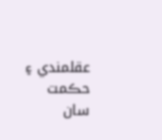عقلمندي ۽ حڪمت سان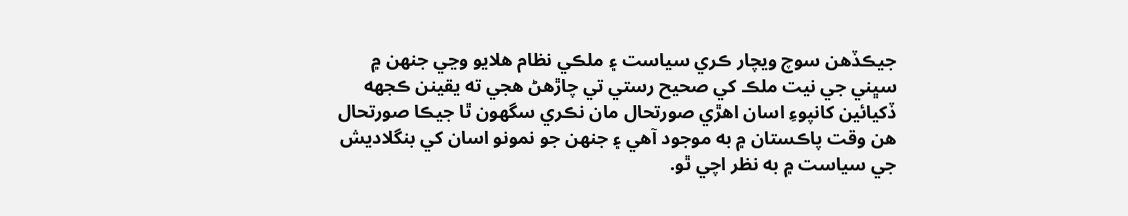جيڪڏهن سوچ ويچار ڪري سياست ۽ ملڪي نظام هلايو وڃي جنهن ۾ سڀني جي نيت ملڪ کي صحيح رستي تي چاڙهڻ هجي ته يقينن ڪجهه ڏکيائين کانپوءِ اسان اهڙي صورتحال مان نڪري سگهون ٿا جيڪا صورتحال هن وقت پاڪستان ۾ به موجود آهي ۽ جنهن جو نمونو اسان کي بنگلاديش جي سياست ۾ به نظر اچي ٿو.